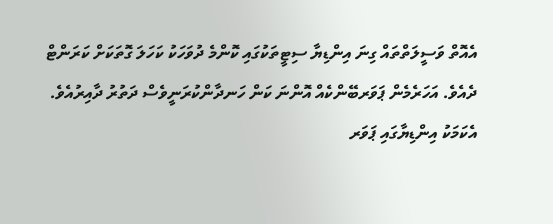އެއޮތް ވަސީލަތްތައް ގިނަ އިންޑިޔާ ސިޓީތަކުގައި ކޮންމެ ދުވަހަކު ކަހަލަ ގޮތަކަށް ކަރަންޓް ދެއެވެ. އަހަރެމެން ޕަވަރބޭންކެއް އޮންނަ ކަން ހަނދާންކުރަނީވެސް ދަތުރު ދާއިރުއެވެ. އެކަމަކު އިންޑިޔާގައި ޕަވަރ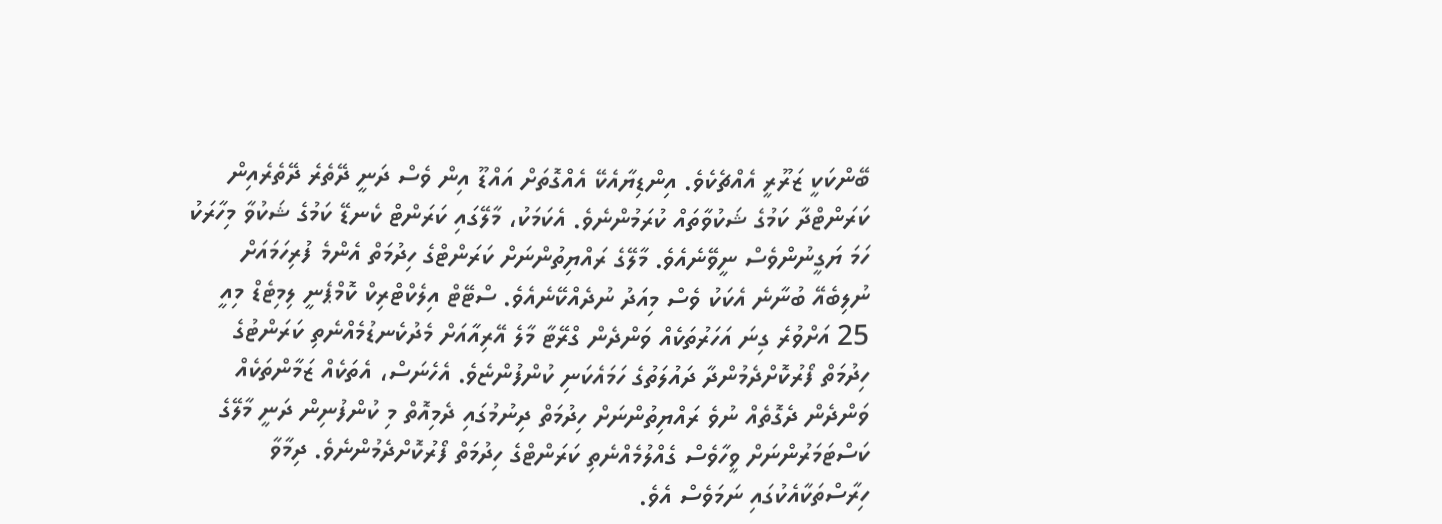ބޭންކަކީ ޒަރޫރީ އެއްޗެކެވެ. އިންޑިޔާއެކޭ އެއްގޮތަށް އައްޑޫ އިން ވެސް ދަނީ ދޭތެރެ ދޭތެރެއިން ކަރަންޓްދާ ކަމުގެ ޝަކުވާތައް ކުރަމުންނެވެ. އެކަމަކު، މާލޭގައި ކަރަންޓް ކެނޑޭ ކަމުގެ ޝަކުވާ މިހާރަކު ހަމަ ޔަގީނުންވެސް ނީވޭނެއެވެ. މާލޭގެ ރައްޔިތުންނަށް ކަރަންޓްގެ ހިދުމަތް އެންމެ ފުރިހަމައަށް ނުލިބެއޭ ބުނާނެ އެކަކު ވެސް މިއަދު ނުދެއްކޭނެއެވެ. ސްޓޭޓް އިލެކްޓްރިކް ކޮމްޕެނީ ލިމިޓެޑް މިއީ 25 އަށްވުރެ ގިނަ އަހަރުތަކެއް ވަންދެން ގްރޭޓާ މާލެ އޭރިއާއަށް މެދުކެނޑުމެއްނެތި ކަރަންޓުގެ ހިދުމަތް ފޯރުކޮށްދެމުންދާ ދައުލަތުގެ ހަމައެކަނި ކުންފުންޏެވެ. އެހެނަސް، އެތަކެއް ޒަމާންތަކެއް ވަންދެން ދެގޮތެއް ނުވެ ރައްޔިތުންނަށް ހިދުމަތް ދިނުމުގައި ދެމިއޮތް މި ކުންފުނިން ދަނީ މާލޭގެ ކަސްޓަމަރުންނަށް ވީހާވެސް ގެއްލުމެއްނެތި ކަރަންޓްގެ ހިދުމަތް ފޯރުކޮށްދެމުންނެވެ. ދިމާވާ ހިރާސްތަކާއެކުގައި ނަމަވެސް އެވެ.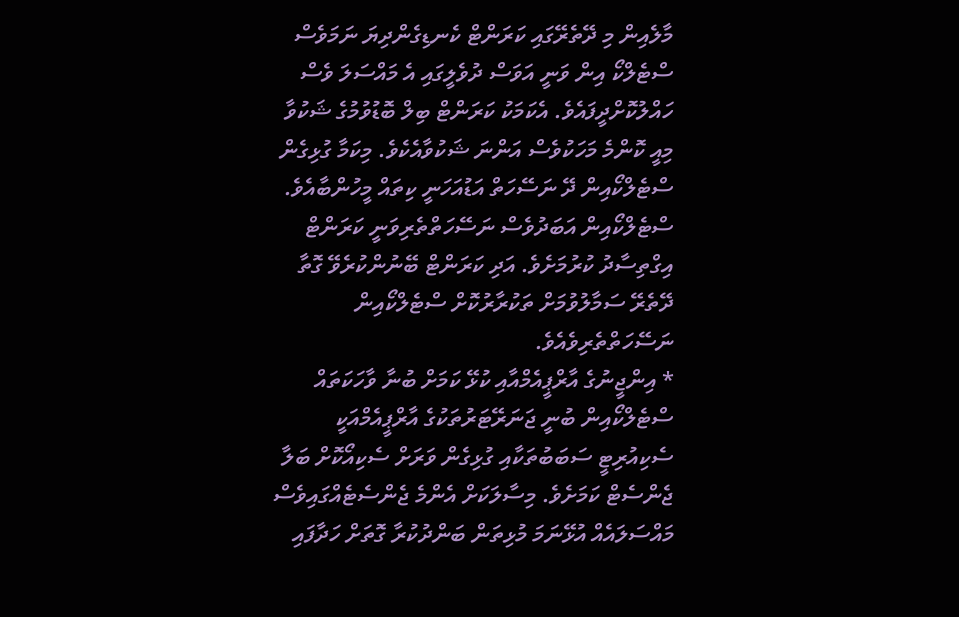މާލެއިން މި ދޭތެރޭގައި ކަރަންޓް ކެނޑިގެންދިޔަ ނަމަވެސް ސްޓެލްކޯ އިން ވަނީ އަވަސް ދުވެލީގައި އެ މައްސަލަ ވެސް ހައްލުކޮށްދީފައެވެ. އެކަމަކު ކަރަންޓް ބިލް ބޮޑުވުމުގެ ޝަކުވާ މިއީ ކޮންމެ މަހަކުވެސް އަންނަ ޝަކުވާއެކެވެ. މިކަމާ ގުޅިގެން ސްޓެލްކޯއިން ދޭ ނަސޭހަތް އަޑުއަހަނީ ކިތައް މީހުންބާއެވެ.
ސްޓެލްކޯއިން އަބަދުވެސް ނަސޭހަތްތެރިވަނީ ކަރަންޓް އިގްތިސާދު ކުރުމަށެވެ. އަދި ކަރަންޓް ބޭނުންކުރެވޭ ގޮތާ ދޭތެރޭ ސަމާލުވުމަށް ތަކުރާރުކޮށް ސްޓެލްކޯއިން ނަސޭހަތްތެރިވެއެވެ.
* އިންޖީނުގެ އާރްޕީއެމްއާއި ކުޅޭ ކަމަށް ބުނާ ވާހަކަތައް
ސްޓެލްކޯއިން ބުނީ ޖަނަރޭޓަރުތަކުގެ އާރްޕީއެމްއަކީ ސެކިއުރިޓީ ސަބަބުތަކާއި ގުޅިގެން ވަރަށް ސެކިއޯކޮށް ބަލާ ޖެންސެޓް ކަމަށެވެ. މިސާލަކަށް އެންމެ ޖެންސެޓެއްގައިވެސް މައްސަލައެއް އުޅޭނަމަ މުޅިތަން ބަންދުކުރާ ގޮތަށް ހަދާފައި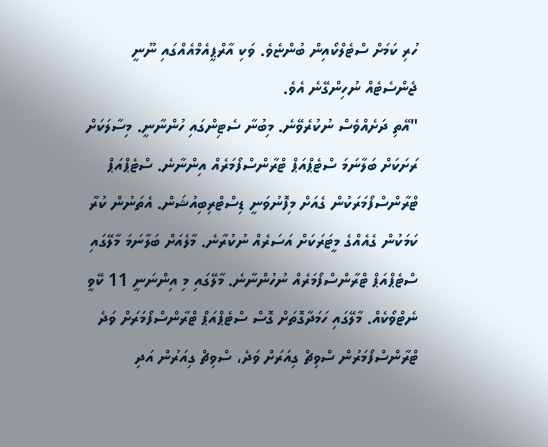ހުރި ކަމަށް ސްޓެލްކޯއިން ބުންޏެވެ. ވަކި އާރްޕީއެމްއެއްގައި ނޫނީ ޖެންސެޓެއް ނުހިންގޭނެ އެވެ.
"އޭތި ދަށެއްވެސް ނުކުރެވޭނެ. މިބުނާ ސެޓިންގައި ހުންނާނީ. މިސާލަކަށް ރަށަކަށް ބަލާނަމަ ސްޓެޕްއަޕް ޓްރާންސްފޯމަރެއް އިންނާނެ. ސްޓެޕްއަޕް ޓްރާންސްފޯމަރަކުން ގެއަށް މިފޮނުވަނީ ޑިސްޓްރިބިއުޝަން. އެތަނުން ކުރާ ކަމަކުން ގެއެއްގެ މީޓަރަކަށް އަސަރެއް ނުކުރާނެ. މާލެއަށް ބަލާނަމަ މާލޭގައި ސްޓެޕްއަޕް ޓްރާންސްފޯމަރެއް ނުހުންނާނެ. މާލޭގައި މި އިންނަނީ 11 ކޭވީ ނެޓްވޯކެއް. މާލޭގައި ހަމަދާގޮތަށް ގޮސް ސްޓެޕްއަޕް ޓްރާންސްފޯމަރަށް ވަދެ ޓްރާންސްފޯމަރުން ސްވިޗް ގިއަރަށް ވަދެ، ސްވިޗް ގިއަރުން އަދި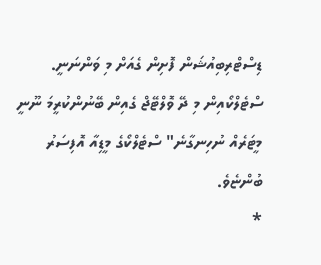ޑިސްޓްރިބިއުޝަން ފޮށިން ގެއަށް މި ވަންނަނީ. ސްޓެލްކޯއިން މި ދޭ ވޮލްޓޭޖް ގެއިން ބޭނުންކުރީމަ ނޫނީ މީޓަރެއް ނުހިނގާނެ" ސްޓެލްކޯގެ މީޑިއާ އޮފިސަރު ބުންޏެވެ.
*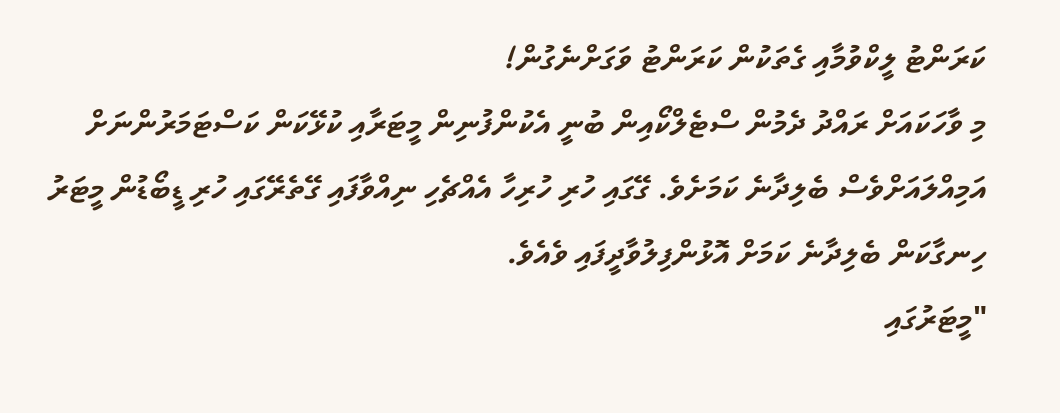ކަރަންޓު ލީކްވުމާއި ގެތަކުން ކަރަންޓު ވަގަށްނެގުން!
މި ވާހަކައަށް ރައްދު ދެމުން ސްޓެލްކޯއިން ބުނީ އެކުންފުނިން މީޓަރާއި ކުޅޭކަން ކަސްޓަމަރުންނަށް އަމިއްލައަށްވެސް ބެލިދާނެ ކަމަށެވެ. ގޭގައި ހުރި ހުރިހާ އެއްޗެހި ނިއްވާފައި ގޭތެރޭގައި ހުރި ޑީބޯޑުން މީޓަރު ހިނގާކަން ބެލިދާނެ ކަމަށް އޮޅުންފިލުވާދީފައި ވެއެވެ.
"މީޓަރުގައި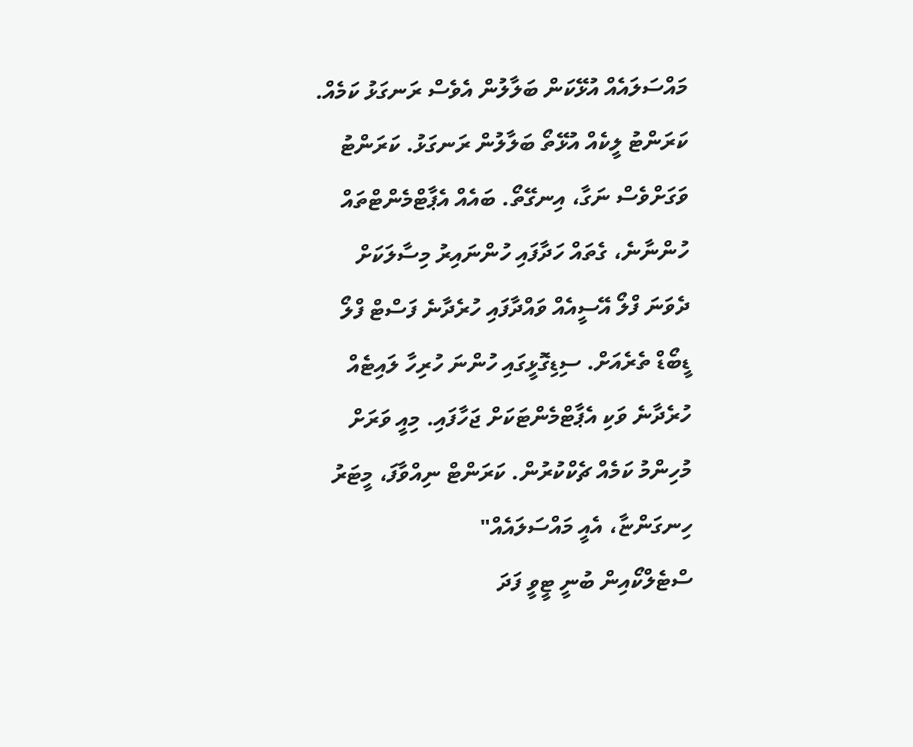މައްސަލައެއް އުޅޭކަން ބަލާލުން އެވެސް ރަނގަޅު ކަމެއް. ކަރަންޓު ލީކެއް އުޅޭތޯ ބަލާލުން ރަނގަޅު. ކަރަންޓު ވަގަށްވެސް ނަގާ، އިނގޭތޯ. ބައެއް އެޕާޓްމެންޓްތައް ހުންނާނެ، ގެތައް ހަދާފައި ހުންނައިރު މިސާލަކަށް ދެވަނަ ފްލޯ އޭސީއެއް ވައްދާފައި ހުރެދާނެ ފަސްޓް ފްލޯ ޑީބޯޑް ތެރެއަށް. ސިޑިގޮޅީގައި ހުންނަ ހުރިހާ ލައިޓެއް ހުރެދާނެ ވަކި އެޕާޓްމެންޓަކަށް ޖަހާފައި. މިއީ ވަރަށް މުހިންމު ކަމެއް ޗެކްކުރުން. ކަރަންޓް ނިއްވާފަ، މީޓަރު ހިނގަންޏާ، އެއީ މައްސަލައެއް"
ސްޓެލްކޯއިން ބުނީ ޓީވީ ފަދަ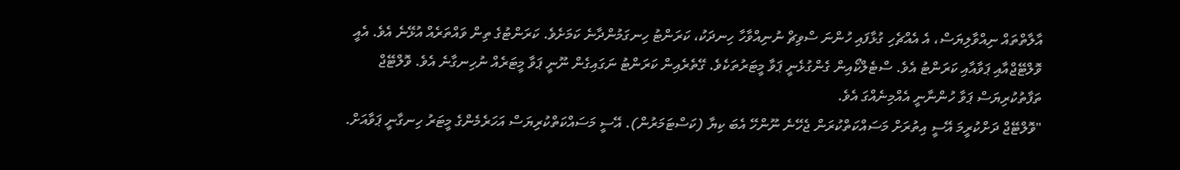އާލާތްތައް ނިއްވާލިޔަސް، އެ އެއްޗެހި ގުޅާފައި ހުންނަ ސްވިޗް ނުނިއްވާހާ ހިނދަކު، ކަރަންޓު ހިނގަމުންދާނެ ކަމަށެވެ. ކަރަންޓުގެ ތިން ވައްތަރެއް އުޅޭނެ އެވެ. އެއީ ވޮލްޓޭޖްއާއި ޕަވާއާއި ކަރަންޓު އެވެ. ސްޓެލްކޯއިން ގެންގުޅެނީ ޕަވާ މީޓަރުތަކެވެ. ގޭތެރެއިން ކަރަންޓު ނަގައިގެން ނޫނީ ޕަވާ މީޓަރެއް ނުހިނގާނެ އެވެ. ވޮލްޓޭޖް ތަފާތުކުރިޔަސް ޕަވާ ހުންނާނީ އެއްމިނެއްގަ އެވެ.
"ވޮލްޓޭޖް ދަށްކުރީމަ އޭސީ އިތުރަށް މަސައްކަތްކުރަން ޖެހޭނެ ނޫންހޭ އެބަ ކިޔާ (ކަސްޓަމަރުން). އޭސީ މަސައްކަތްކުރިޔަސް އަހަރެމެންގެ މީޓަރު ހިނގާނީ ޕަވާއަށް.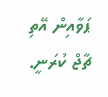ޕަވާއިން އޭތި ޗާޖް ކުރަނީ.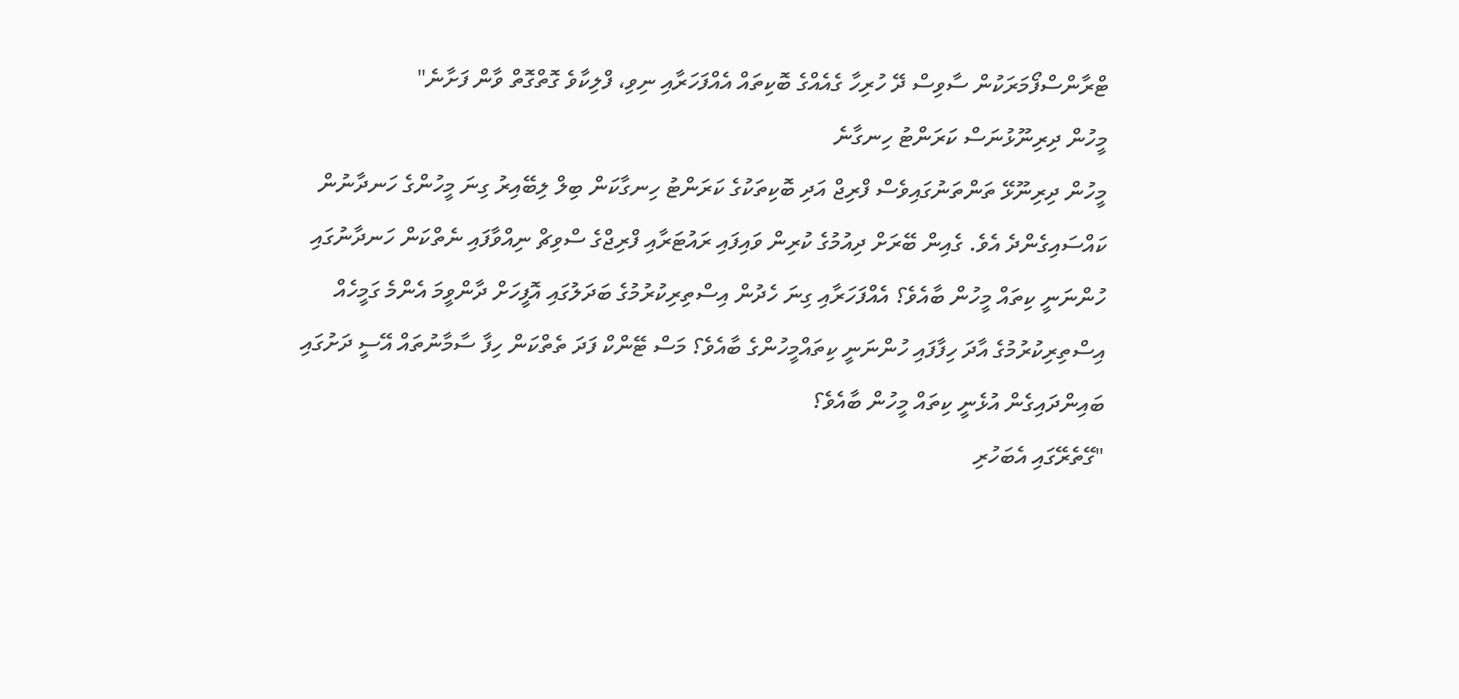ޓްރާންސްފޯމަރަކުން ސާވިސް ދޭ ހުރިހާ ގެއެއްގެ ބޮކިތައް އެއްފަހަރާއި ނިވި، ފްލިކާވެ ގޮތްގޮތް ވާން ފަށާނެ"
މީހުން ދިރިނޫޅުނަސް ކަރަންޓު ހިނގާނެ
މީހުން ދިރިނޫޅޭ ތަންތަނުގައިވެސް ފްރިޖް އަދި ބޮކިތަކުގެ ކަރަންޓު ހިނގާކަން ބިލް ލިބޭއިރު ގިނަ މީހުންގެ ހަނދާނުން ކައްސައިގެންދެ އެވެ. ގެއިން ބޭރަށް ދިއުމުގެ ކުރިން ވައިފައި ރައުޓަރާއި ފްރިޖްގެ ސްވިޗް ނިއްވާފައި ނެތްކަން ހަނދާނުގައި ހުންނަނީ ކިތައް މީހުން ބާއެވެ؟ އެއްފަހަރާއި ގިނަ ހެދުން އިސްތިރިކުރުމުގެ ބަދަލުގައި އޮފީހަށް ދާންވީމަ އެންމެ ގަމީހެއް އިސްތިރިކުރުމުގެ އާދަ ހިފާފައި ހުންނަނީ ކިތައްމީހުންގެ ބާއެވެ؟ މަސް ޓޭންކް ފަދަ ތެތްކަން ހިފާ ސާމާނުތައް އޭސީ ދަށުގައި ބައިންދައިގެން އުޅެނީ ކިތައް މީހުން ބާއެވެ؟
"ގޭތެރޭގައި އެބަހުރި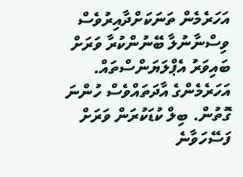އަހަރެމެން ތަނަކަށްދާއިރުވެސް ވިސްނާނުލާ ބޭނުންކުރާ ވަރަށް ބައިވަރު އެޕްލަޔަންސްތައް. އަހަރެމެންގެ އާދަތައްވެސް ހުންނަ ގޮތުން. ބިލް ކުޑަކުރަން ވަރަށް ފަސޭހަވާނެ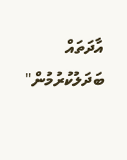އާދަތައް ބަދަލުކުރުމުން"